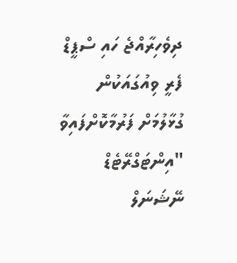ދިވެހިރާއްޖެ ހައި ސްޕީޑް ފެރީ ވިއުގައަކުން ގުޅާލުމަށް ފަރުމާކޮށްފައިވާ "އިންޓަގްރޭޓެޑް ނޭޝަނަލް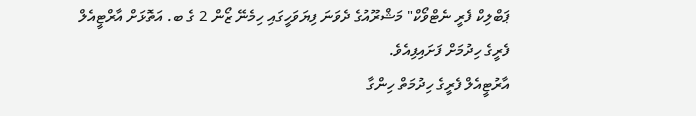ޕަބްލިކް ފެރީ ނެޓްވޯކް" މަޝްރޫއުގެ ދެވަނަ ފިޔަވަހީގައި ހިމެނޭ ޒޯން 2 ގެ ބ. އަތޮޅަށް އާރްޓީއެލް ފެރީގެ ހިދުމަށް ފަށައިފިއެވެ.
އާރުޓީއެލް ފެރީގެ ހިދުމަތް ހިންގާ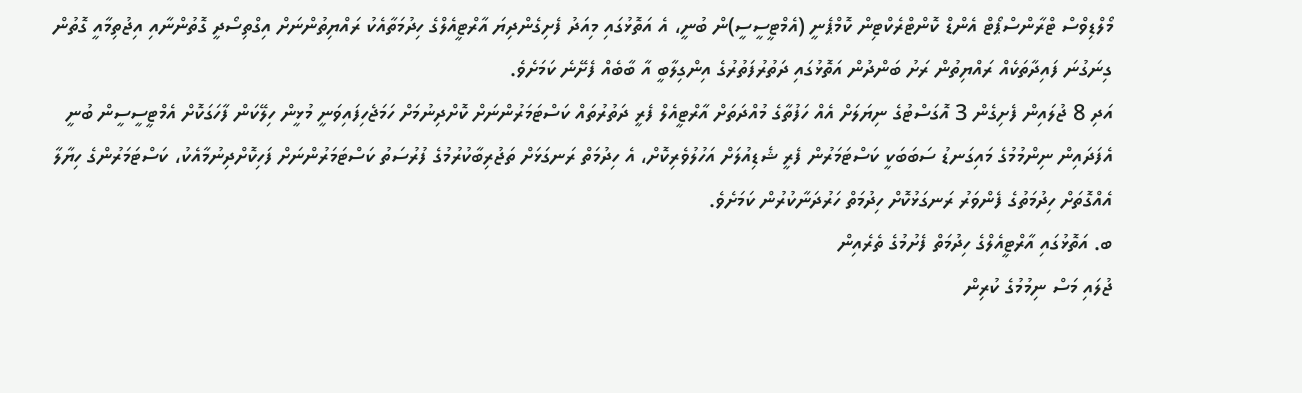މޯލްޑިވްސް ޓްރާންސްޕޯޓް އެންޑް ކޮންޓްރެކްޓިން ކޮމްޕެނީ (އެމްޓީސީސީ)ން ބުނީ، އެ އަތޮޅުގައި މިއަދު ފެށިގެންދިޔަ އާރްޓީއެލްގެ ހިދުމަތާއެކު ރައްޔިތުންނަށް އިގްތިސޯދީ ގޮތުންނާއި އިޖުތިމާއީ ގޮތުން ގިނަގުނަ ފައިދާތަކެއް ރައްޔިތުން ރަށު ބަންދުން އަތޮޅުގައި ދަތުރުފަތުރުގެ އިންގިލާބީ އާ ބާބެއް ފެށޭނެ ކަމަށެވެ.
އަދި 8 ޖުލައިން ފެށިގެން 3 އޮގަސްޓުގެ ނިޔަލަށް އެއް ހަފުތާގެ މުއްދަތަށް އާރްޓީއެލް ފެރީ ދަތުރުތައް ކަސްޓަމަރުންނަށް ކޮށްދިނުމަށް ހަމަޖެހިފައިވަނީ މުޅީން ހިލޭކަން ފާހަގަކޮށް އެމްޓީސީސީން ބުނީ އެފަދައިން ނިންމުމުގެ މައިގަނޑު ސަބަބަކީ ކަސްޓަމަރުން ފެރީ ޝެޑިއުލަށް އަހުލުވެރިކޮށް، އެ ހިދުމަތް ރަނގަޅަށް ތަޖުރިބާކުރުމުގެ ފުރުސަތު ކަސްޓަމަރުންނަށް ފަހިކޮށްދިނުމާއެކު، ކަސްޓަމަރުންގެ ހިޔާލާ އެއްގޮތަށް ހިދުމަތުގެ ފެންވަރު ރަނގަޅުކޮށް ހިދުމަތް ހަރުދަނާކުރުން ކަމަށެވެ.
ބ. އަތޮޅުގައި އާރްޓީއެލްގެ ހިދުމަތް ފެށުމުގެ ތެރެއިން
ޖުލައި މަސް ނިމުމުގެ ކުރިން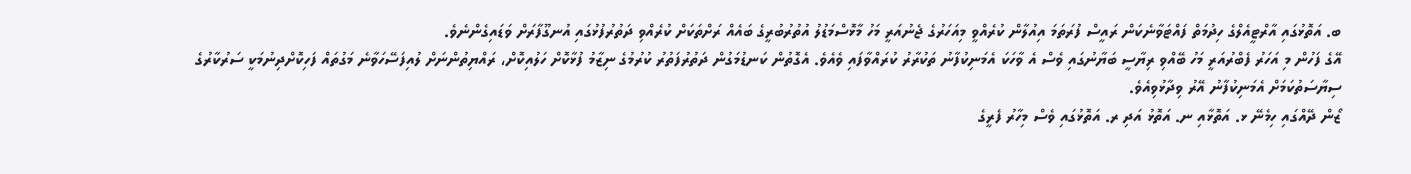ބ. އަތޮޅުގައި އާރްޓީއެލްގެ ހިދުމަތް ފައްޓަވާނެކަން ރައީސް ފުރަތަމަ އިއުލާން ކުރެއްވީ މިއަހަރުގެ ޖެނުއަރީ މަހު މާޅޮސްމަޑުލު އުތުރުބުރީގެ ބައެއް ރަށްތަކަށް ކުރެއްވި ދަތުރުފުޅުގައި އުނގޫފާރަށް ވަޑައިގެންނެވެ.
އޭގެ ފަހުން މި އަހަރު ފެބްރުއަރީ މަހު ބޭއްވި ރިޔާސީ ބަޔާނުގައި ވެސް އެ ވާހަކަ އެމަނިކުފާނު ތަކުރާރު ކުރައްވާފައި ވެއެވެ. އެގޮތުން ކަނޑުމަގުން ދަތުރުފަތުރު ކުރުމުގެ ނިޒާމު ފުޅާކޮށް ހަލުއިކޮށް، ރައްޔިތުންނަށް ލުއިފަސޭހަވާނެ މަގުތައް ފަހިކޮށްދިނުމަކީ ސަރުކާރުގެ ސިޔާސަތުކަމަށް އެމަނިކުފާނު އޭރު ވިދާޅުވިއެވެ.
ޒޯން ދޭއްގައި ހިމެނޭ ޅ. އަތޮޅާއި ނ. އަތޮޅު އަދި ރ. އަތޮޅުގައި ވެސް މިހާރު ފެރީގެ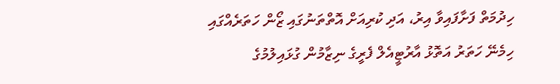ހިދުމަތް ފަށާފައިވާ އިރު، އަދި ކުރިއަށް އޮތްތަނުގައި ޒޯން ހަތަރެއްގައި ހިމެނޭ ހަތަރު އަތޮޅު އާރުޓީއެލް ފެރީގެ ނިޒާމުން ގުޅައިލުމުގެ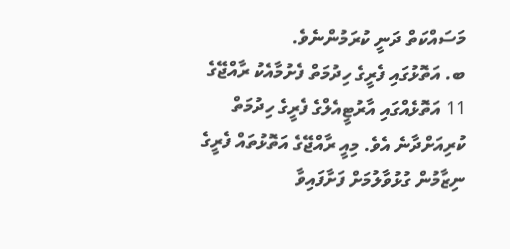މަސައްކަތް ދަނީ ކުރަމުންނެވެ.
ބ. އަތޮޅުގައި ފެރީގެ ހިދުމަތް ފެށުމާއެކު ރާއްޖޭގެ 11 އަތޮޅެއްގައި އާރުޓީއެލްގެ ފެރީގެ ހިދުމަތް ކުރިއަށްދާނެ އެވެ. މިއީ ރާއްޖޭގެ އަތޮޅުތައް ފެރީގެ ނިޒާމުން ގުޅުވާލުމަށް ފަށާފައިވާ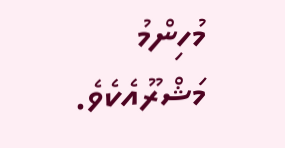މުހިންމު މަޝްރޫއެކެވެ.